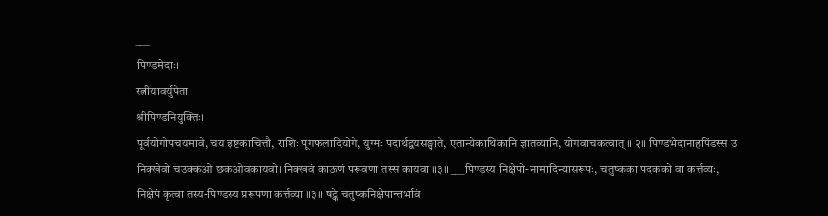___
पिण्डमेदाः।
रत्नीयावर्युपेता
श्रीपिण्डनियुक्तिः।
पूर्वयोगोपचयमावे, चय इष्टकाचित्तौ, राशिः पूगफलादियोगे, युग्मः पदार्थद्वयसङ्घाते, एतान्येकाथिकानि ज्ञातव्यानि, योगवाचकत्वात् ॥ २॥ पिण्डभेदानाहपिंडस्स उ निक्खेवो चउक्कओ छकओवकायवो। निक्खवं काऊणं परूवणा तस्स कायवा ॥३॥ ___पिण्डस्य निक्षेपो-नामादिन्यासरूपः, चतुष्कका पदकको वा कर्त्तव्यः, निक्षेपं कृत्वा तस्य-पिण्डस्य प्ररूपणा कर्त्तव्या ॥३॥ षट्के चतुष्कनिक्षेपान्तर्भावं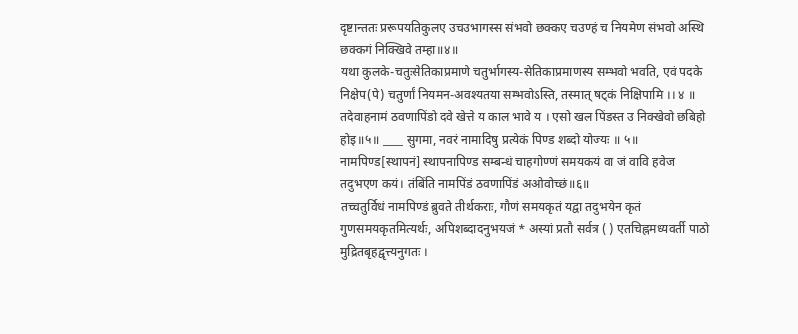दृष्टान्ततः प्ररूपयतिकुलए उचउभागस्स संभवो छक्कए चउण्हं च नियमेण संभवो अस्थि छक्कगं निक्खिवे तम्हा॥४॥
यथा कुलके-चतुःसेतिकाप्रमाणे चतुर्भागस्य-सेतिकाप्रमाणस्य सम्भवो भवति, एवं पदके निक्षेप(पे) चतुर्णां नियमन-अवश्यतया सम्भवोऽस्ति, तस्मात् षट्कं निक्षिपामि ।। ४ ॥ तदेवाहनामं ठवणापिंडो दवे खेत्ते य काल भावे य । एसो खल पिंडस्त उ निक्खेवो छबिहो होइ॥५॥ ____ सुगमा, नवरं नामादिषु प्रत्येकं पिण्ड शब्दो योज्यः ॥ ५॥ नामपिण्ड[स्थापनं] स्थापनापिण्ड सम्बन्धं चाहगोण्णं समयकयं वा जं वावि हवेज तदुभएण कयं। तंबिंति नामपिंडं ठवणापिंडं अओवोच्छं॥६॥
तच्चतुर्विधं नामपिण्डं ब्रुवते तीर्थकराः, गौणं समयकृतं यद्वा तदुभयेन कृतं गुणसमयकृतमित्यर्थः, अपिशब्दादनुभयजं * अस्यां प्रतौ सर्वत्र ( ) एतचिह्नमध्यवर्ती पाठो मुद्रितबृहद्वृत्त्यनुगतः ।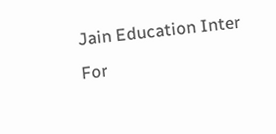Jain Education Inter
For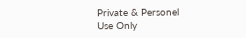Private & Personel Use Only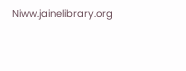Niww.jainelibrary.org